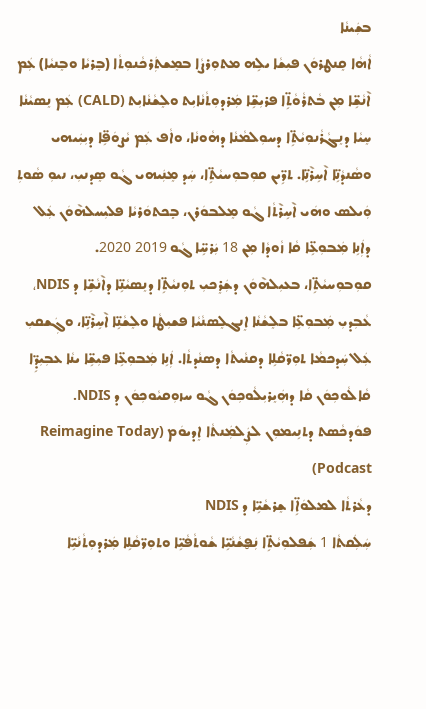ܒܫܲܝܢܵܐ
ܐܵܗܵܐ ܩܸܢܛܪܘܿܢ ܦܝܼܫܵܐ ܝܠܹܗ ܡܬܘܼܪܨܵܐ ܒܡܸܫܬܲܪܟܵܢܘܼܬܵܐ (ܒܸܪܝܵܐ ܘܒܸܢܝܵܐ) ܥܲܡ ܐ݉ܢܵܫܹ̈ܐ ܡܼܢ ܒܵܬܪܵܘܵܬܹ̈ܐ ܦܪܝܼܫܹ̈ܐ ܡܲܪܕܘܼܬܵܢܵܐܝܼܬ ܘܠܸܫܵܢܵܐܝܼܬ (CALD) ܥܲܡ ܢܸܣܝܵܢܵܐ ܚܸܝܵܐ ܕܢܸܓܵܪܵܢܘܼܝܵܬܹ̈ܐ ܕܚܘܼܠܡܵܢܵܐ ܕܗܵܘܢܵܐ، ܘܐܵܦ ܥܲܡ ܝܵܨܘܿܦܹ̈ܐ ܕܝܼܝܲܝܗܝ ܘܣܵܢܕܵܢܹ̈ܐ ܐ݉ܚܹܪ݉ܢܹ̈ܐ. ܬܖܹ̈ܝܢ ܩܘܼܒܘܼܚܝܵܬܹ̈ܐ، ܚܲܕ ܡܸܢܲܝܗܝ ܓܵܘ ܣܸܕܢܝܼ، ܢܝܘܼ ܣܵܘܬܼ ܘܲܝܠܣ ܘܗܿܝ ܐ݉ܚܹܪ݉ܬܵܐ ܓܵܘ ܡܸܠܒܘܿܪܢ، ܒܼܸܟܬܘܿܪܝܵܐ ܦܠܝܼܚܠܗ݉ܘܿܢ ܥܲܠ ܕܐܲܢܹܐ ܡܲܒܘܼܥܹ̈ܐ ܩܵܐ ܙܵܘܕܵܐ ܡܼܢ 18 ܝܲܪܚܹ̈ܐ ܓܵܘ 2019 2020.
ܩܘܼܒܘܼܚܝܵܬܹ̈ܐ، ܒܥܝܼܠܗ݉ܘܿܢ ܕܫܲܪܸܟܝܼ ܬܘܼܢܝܵܬܹ̈ܐ ܕܢܸܣܝܵܢܹ̈ܐ ܕܐ݉ܢܵܫܹ̈ܐ ܕ NDIS، ܥܵܒܼܕܝܼ ܡܲܒܘܼܥܹ̈ܐ ܒܠܸܫܵܢܵܐ ܐܸܢܓܠܸܣܢܵܝܵܐ ܦܫܝܼܛܵܐ ܘܠܸܫܵܢܹ̈ܐ ܐ݉ܚܹܪ݉ܢܹ̈ܐ، ܘܓܲܫܩܝܼ ܥܲܠ ܚܲܕܟܡܵܐ ܬܘܼܖ̈ܩܵܠܹܐ ܕܩܢܵܝܬܵܐ ܕܣܢܵܕܬܵܐ. ܐܲܢܹܐ ܡܲܒܘܼܥܹ̈ܐ ܦܝܼܫܹ̈ܐ ܝܢܵܐ ܥܒܼܝܼܕܹ̈ܐ ܩܵܐܠܵܘܟܼܘܿܢ ܩܵܐ ܕܗܲܝܸܪܝܼܠܵܘܟܼܘܿܢ ܓܵܘ ܚܙܘܼܩܝܵܘܟܼܘܿܢ ܕ NDIS.
ܦܘܿܕܟܵܣܬ ܕܬܢܹܝܡܘܼܢ ܠܨܲܠܡܲܢܬܵܐ ܐܸܕܝܘܿܡ (Reimagine Today Podcast)
ܕܥܵܪܬܵܐ ܠܡܠܘܿܐܹ̈ܐ ܫܸܪܫܵܝܹ̈ܐ ܕ NDIS
ܚܲܠܲܩܬܵܐ 1 ܫܲܦܠܘܼܝܵܬܹ̈ܐ ܢܲܦ̮ܫܵܢܵܝܹ̈ܐ ܫܵܘܬܵܦܵܝܹ̈ܐ ܘܬܘܼܖ̈ܩܵܠܹܐ ܡܲܪܕܘܼܬܵܢܵܝܹ̈ܐ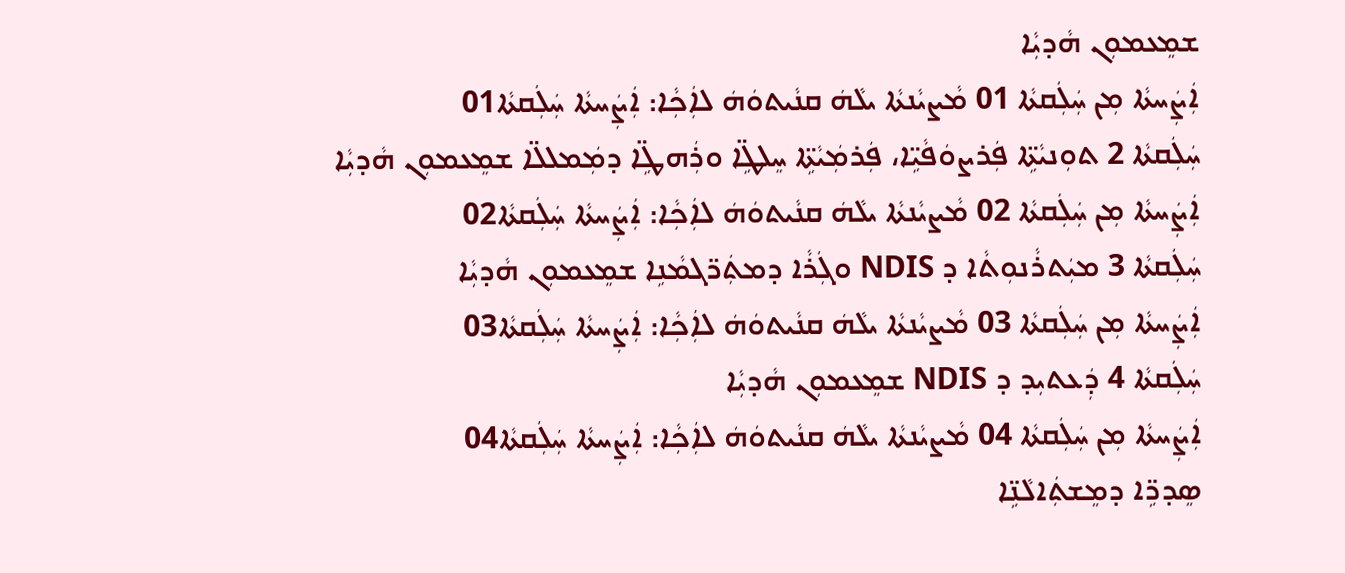ܫܡܸܥܡܘܼܢ ܗܵܕܝܼܵܐ
ܐܲܨܲܚܬܵܐ ܡܼܢ ܚܲܠܲܩܬܵܐ 01 ܡܵܨܝܵܢܬܵܐ ܝܠܵܗܿ ܩܢܵܝܬܘܿܗܿ ܠܐܲܟܼܵܐ: ܐܲܨܲܚܬܵܐ ܚܲܠܲܩܬܵܐ01
ܚܲܠܲܩܬܵܐ 2 ܬܘܼܢܝܵܬܹ̈ܐ ܦܲܪܨܘܿܦܵܝܹ̈ܐ، ܦܲܪܡܲܝܵܬܹ̈ܐ ܚܸܠܛܹ̈ܐ ܘܪܲܗܛܹ̈ܐ ܕܡܲܡܠܠ̈ܐ ܫܡܸܥܡܘܼܢ ܗܵܕܝܼܵܐ
ܐܲܨܲܚܬܵܐ ܡܼܢ ܚܲܠܲܩܬܵܐ 02 ܡܵܨܝܵܢܬܵܐ ܝܠܵܗܿ ܩܢܵܝܬܘܿܗܿ ܠܐܲܟܼܵܐ: ܐܲܨܲܚܬܵܐ ܚܲܠܲܩܬܵܐ02
ܚܲܠܲܩܬܵܐ 3 ܡܝܲܬܪܵܢܘܼܬܵܐ ܕ NDIS ܘܓܲܪܵܐ ܕܡܬܲܖ̈ܓܡܵܢܹܐ ܫܡܸܥܡܘܼܢ ܗܵܕܝܼܵܐ
ܐܲܨܲܚܬܵܐ ܡܼܢ ܚܲܠܲܩܬܵܐ 03 ܡܵܨܝܵܢܬܵܐ ܝܠܵܗܿ ܩܢܵܝܬܘܿܗܿ ܠܐܲܟܼܵܐ: ܐܲܨܲܚܬܵܐ ܚܲܠܲܩܬܵܐ03
ܚܲܠܲܩܬܵܐ 4 ܕܲܥܬܝܼܕ ܕ NDIS ܫܡܸܥܡܘܼܢ ܗܵܕܝܼܵܐ
ܐܲܨܲܚܬܵܐ ܡܼܢ ܚܲܠܲܩܬܵܐ 04 ܡܵܨܝܵܢܬܵܐ ܝܠܵܗܿ ܩܢܵܝܬܘܿܗܿ ܠܐܲܟܼܵܐ: ܐܲܨܲܚܬܵܐ ܚܲܠܲܩܬܵܐ04
ܣܸܕܖܹ̈ܐ ܕܡܸܫܬܲܐܠܵܢܹ̈ܐ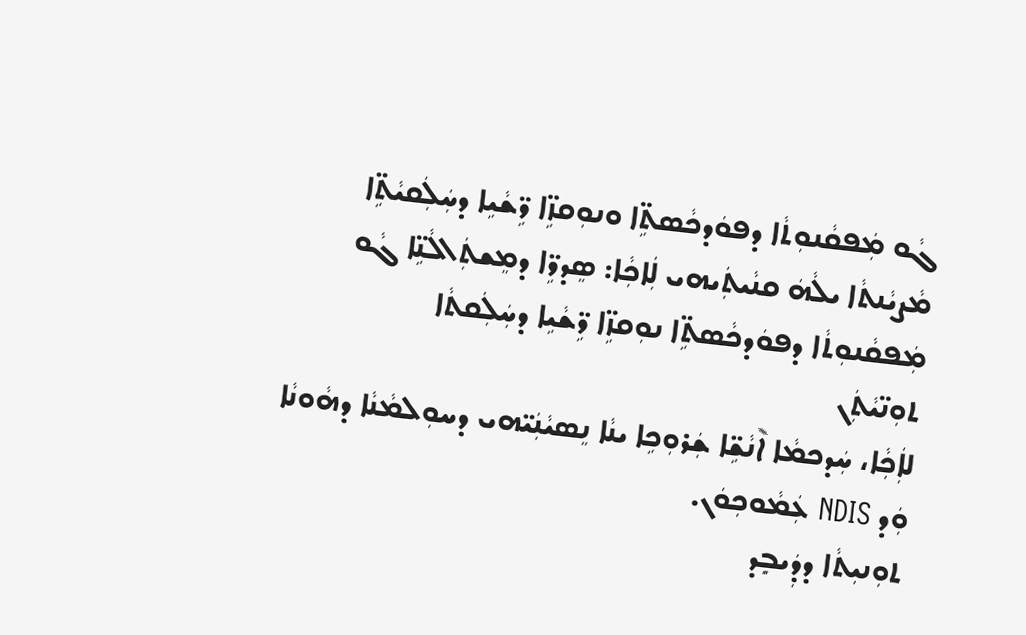ܓܵܘ ܡܲܦܩܵܢܘܼܬܵܐ ܕܦܘܿܕܟܵܣܬܹ̈ܐ ܘܢܘܼܩܙܹ̈ܐ ܖܹ̈ܫܵܝܹܐ ܕܚܲܠܲܩܝܵܬܹ̈ܐ ܡܵܨܝܵܢܬܵܐ ܝܠܵܗܿ ܩܢܵܝܬܲܝܗܝ ܠܲܐܟܼܵܐ: ܣܸܕܖܹ̈ܐ ܕܡܸܫܬܲܐܠܵܢܹ̈ܐ ܓܵܘ ܡܲܦܩܵܢܘܼܬܵܐ ܕܦܘܿܕܟܵܣܬܹ̈ܐ ܢܘܼܩܙܹ̈ܐ ܖܹ̈ܫܵܝܹܐ ܕܚܲܠܲܩܬܵܐ
ܬܘܼܢ̈ܝܵܬܲܢ
ܠܐܲܟܼܵܐ، ܚܲܕܟܡܵܐ ܐ݉ܢܵܫܹ̈ܐ ܫܲܪܘܼܟܹܐ ܝܢܵܐ ܢܸܣܝܵܢܲܝ̈ܗܝ ܕܚܘܼܠܡܵܢܵܐ ܕܗܵܘܢܵܐ ܘܲܕ NDIS ܥܲܡܵܘܟܼܘܿܢ.
ܬܘܼܢܝܼܬܵܐ ܕܕܲܝܒܼܸܕ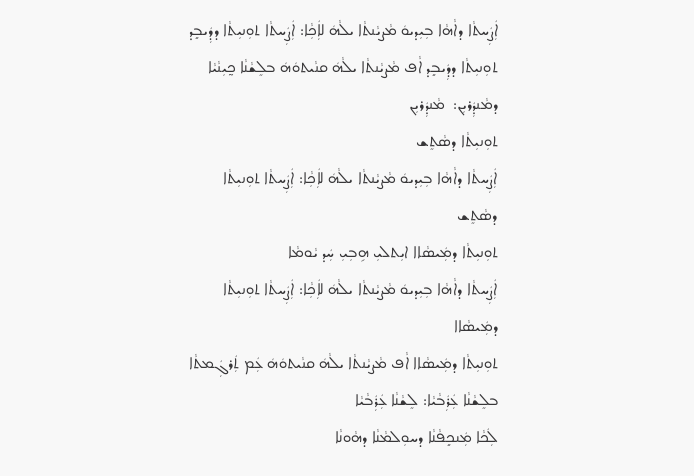ܐܲܨܲܚܬܵܐ ܕܐܵܗܵܐ ܒܼܝܼܕܝܘܿ ܡܵܨܝܵܢܬܵܐ ܝܠܵܗܿ ܠܐܲܟܼܵܐ: ܐܲܨܲܚܬܵܐ ܬܘܼܢܝܼܬܵܐ ܕܕܲܝܒܼܸܕ
ܬܘܼܢܝܼܬܵܐ ܕܕܲܝܒܼܸܕ ܐܵܦ ܡܵܨܝܵܢܬܵܐ ܝܠܵܗܿ ܩܢܵܝܬܘܿܗܿ ܒܠܸܫܵܢܵܐ ܟ̰ܝܼܢܵܝܵܐ ܕܡܵܢܕܲܪܝܼܢ:  ܡܵܢܕܲܪܝܼܢ
ܬܘܼܢܝܼܬܵܐ ܕܣܵܬܸܫ
ܐܲܨܲܚܬܵܐ ܕܐܵܗܵܐ ܒܼܝܼܕܝܘܿ ܡܵܨܝܵܢܬܵܐ ܝܠܵܗܿ ܠܐܲܟܼܵܐ: ܐܲܨܲܚܬܵܐ ܬܘܼܢܝܼܬܵܐ ܕܣܵܬܸܫ
ܬܘܼܢܝܼܬܵܐ ܕܡܲܝܣܵܐܐ ܐܝܼܬܠܝܼ ܗܹܒܼܝܼ ܚܲܕ ܝܵܘܡܵܐ
ܐܲܨܲܚܬܵܐ ܕܐܵܗܵܐ ܒܼܝܼܕܝܘܿ ܡܵܨܝܵܢܬܵܐ ܝܠܵܗܿ ܠܐܲܟܼܵܐ: ܐܲܨܲܚܬܵܐ ܬܘܼܢܝܼܬܵܐ ܕܡܲܝܣܵܐܐ
ܬܘܼܢܝܼܬܵܐ ܕܡܲܝܣܵܐܐ ܐܵܦ ܡܵܨܝܵܢܬܵܐ ܝܠܵܗܿ ܩܢܵܝܬܘܿܗܿ ܥܲܡ ܬܲܪܓܲܡܬܵܐ ܒܠܸܫܵܢܵܐ ܥܲܪܲܒܵܝܵܐ: ܠܸܫܵܢܵܐ ܥܲܪܲܒܵܝܵܐ
ܠܲܟܵܐ ܡܲܢܟܼܸܦܵܢܵܐ ܕܚܘܼܠܡܵܢܵܐ ܕܗܵܘܢܵܐ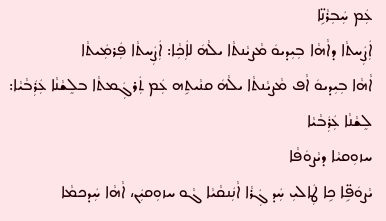ܥܲܡ ܚܲܒܼܪܵܢܹ̈ܐ
ܐܲܨܲܚܬܵܐ ܕܐܵܗܵܐ ܒܼܝܼܕܝܘܿ ܡܵܨܝܵܢܬܵܐ ܝܠܵܗܿ ܠܐܲܟܼܵܐ: ܐܲܨܲܚܬܵܐ ܦܲܪܡܲܝܬܵܐ
ܐܵܗܵܐ ܒܼܝܼܕܝܘܿ ܐܵܦ ܡܵܨܝܵܢܬܵܐ ܝܠܵܗܿ ܩܢܵܝܬܹܗ ܥܲܡ ܬܲܪܓܲܡܬܵܐ ܒܠܸܫܵܢܵܐ ܥܲܪܲܒܵܝܵܐ:  ܠܸܫܵܢܵܐ ܥܲܪܲܒܵܝܵܐ
ܚܙܘܼܩܝܵܐ ܕܝܵܨܘܿܦܵܐ
ܝܵܨܘܿܦܹ̈ܐ ܟܹܐ ܛܲܐܠܝܼ ܚܲܕ ܓܲܪܵܐ ܐܵܢܲܢܩܵܝܵܐ ܓܵܘ ܚܙܘܼܩܝܲܢ، ܐܵܗܵܐ ܚܲܕܟܡܵܐ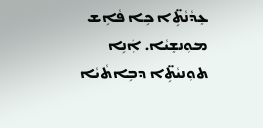ܥܸܕܵܢܵܬܹ̈ܐ ܟܹܐ ܦܵܐܹܫ ܡܘܼܢܫܸܝܵܐ. ܐܲܢܹܐ ܬܘܼܢܝܵܬܹ̈ܐ ܕܒܹܐܬܵܝܵܐ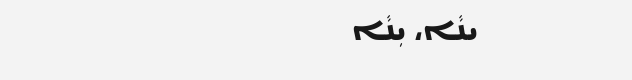ܝܢܵܐ، ܝܼܢܵܐ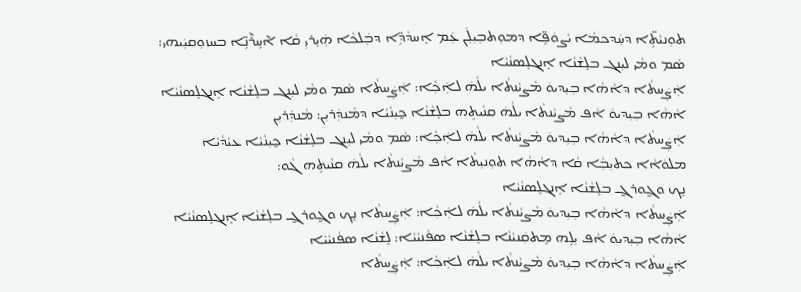ܬܘܼܢܝܵܬܹ̈ܐ ܕܚܲܕܟܡܵܐ ܝܵܨܘܿܦܹ̈ܐ ܕܡܘܼܬܒܼܝܼܠܲܢ ܥܲܡ ܐܸܚܕܵܕܹ̈ܐ ܕܒܲܠܟܵܐ ܗܲܝܸܪܝܼ ܩܵܐ ܐ݉ܚܹܪ݉ܢܹ̈ܐ ܒܚܙܘܼܩܝܲܝܗܝ:
ܣܵܡ ܘܡܵܝ ܠܝܼܢܓ ܒܠܸܫܵܢܵܐ ܐܸܢܓܠܸܣܢܵܝܵܐ
ܐܲܨܲܚܬܵܐ ܕܐܵܗܵܐ ܒܼܝܼܕܝܘܿ ܡܵܨܝܵܢܬܵܐ ܝܠܵܗܿ ܠܐܲܟܼܵܐ: ܐܲܨܲܚܬܵܐ ܣܵܡ ܘܡܵܝ ܠܝܼܢܓ ܒܠܸܫܵܢܵܐ ܐܸܢܓܠܸܣܢܵܝܵܐ
ܐܵܗܵܐ ܒܼܝܼܕܝܘܿ ܐܵܦ ܡܵܨܝܵܢܬܵܐ ܝܠܵܗܿ ܩܢܵܝܬܹܗ ܒܠܸܫܵܢܵܐ ܟ̰ܝܼܢܵܝܵܐ ܕܡܵܢܕܲܪܝܼܢ: ܡܵܢܕܲܪܝܼܢ
ܐܲܨܲܚܬܵܐ ܕܐܵܗܵܐ ܒܼܝܼܕܝܘܿ ܡܵܨܝܵܢܬܵܐ ܝܠܵܗܿ ܠܐܲܟܼܵܐ: ܣܵܡ ܘܡܵܝ ܠܝܼܢܓ ܒܠܸܫܵܢܵܐ ܟ̰ܝܼܢܵܝܵܐ ܥܝܵܕܵܝܵܐ
ܡܠܘܿܐܵܐ ܟܬܝܼܒܼܵܐ ܩܵܐ ܕܐܵܗܵܐ ܬܘܼܢܝܼܬܵܐ ܐܵܦ ܡܵܨܝܵܢܬܵܐ ܝܠܵܗܿ ܩܢܵܝܬܹܗ ܓܵܘ:
ܢܸܟ ܘܓ̰ܘܪܓ̰ ܒܠܸܫܵܢܵܐ ܐܸܢܓܠܸܣܢܵܝܵܐ
ܐܲܨܲܚܬܵܐ ܕܐܵܗܵܐ ܒܼܝܼܕܝܘܿ ܡܵܨܝܵܢܬܵܐ ܝܠܵܗܿ ܠܐܲܟܼܵܐ: ܐܲܨܲܚܬܵܐ ܢܸܟ ܘܓ̰ܘܪܓ̰ ܒܠܸܫܵܢܵܐ ܐܸܢܓܠܸܣܢܵܝܵܐ
ܐܵܗܵܐ ܒܼܝܼܕܝܘܿ ܐܵܦ ܝܼܠܹܗ ܡܸܬܩܲܢܝܵܢܵܐ ܒܠܸܫܵܢܵܐ ܣܦܵܢܝܵܝܵܐ: ܠܸܫܵܢܵܐ ܣܦܵܢܝܵܝܵܐ
ܐܲܨܲܚܬܵܐ ܕܐܵܗܵܐ ܒܼܝܼܕܝܘܿ ܡܵܨܝܵܢܬܵܐ ܝܠܵܗܿ ܠܐܲܟܼܵܐ: ܐܲܨܲܚܬܵܐ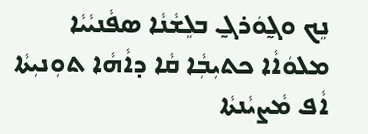ܢܸܟ ܘܓ̰ܘܿܪܓ̰ ܒܠܸܫܵܢܵܐ ܣܦܵܢܝܵܝܵܐ
ܡܠܘܿܐܵܐ ܟܬܝܼܒܼܵܐ ܩܵܐ ܕܐܵܗܵܐ ܬܘܼܢܝܼܬܵܐ ܐܵܦ ܡܵܨܝܵܢܬܵܐ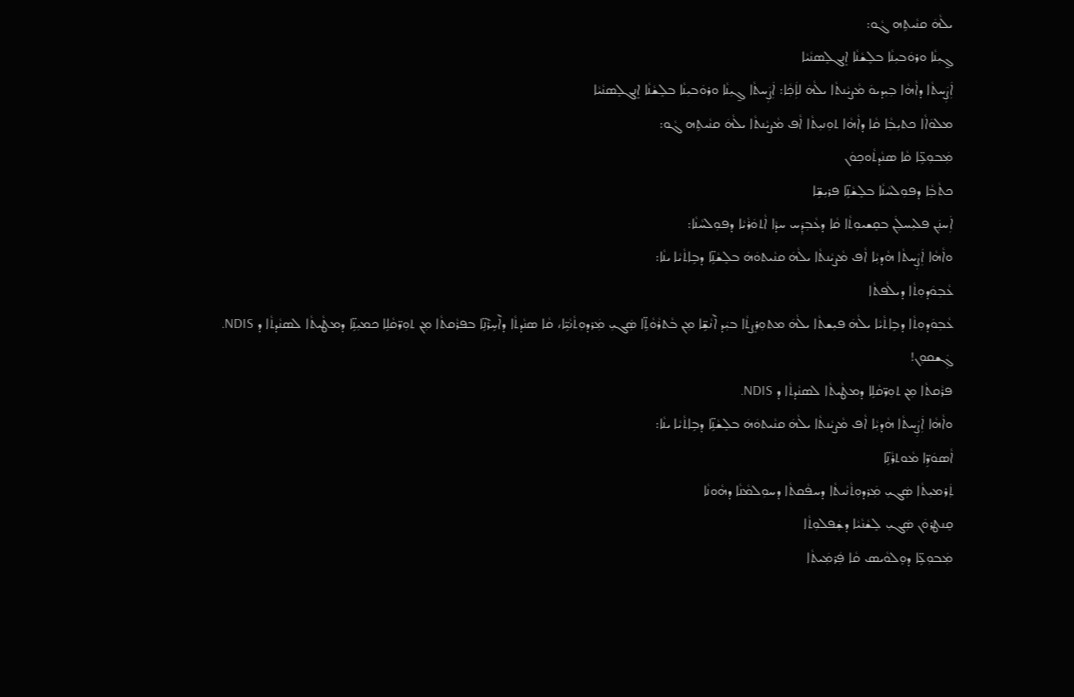ܝܠܵܗܿ ܩܢܵܝܬܹܗ ܓܵܘ:
ܓ̰ܝܼܢܵܐ ܘܪܘܿܒܝܼܢܵܐ ܒܠܸܫܵܢܵܐ ܐܸܢܓܠܸܣܢܵܝܵܐ
ܐܲܨܲܚܬܵܐ ܕܐܵܗܵܐ ܒܼܝܼܕܝܘܿ ܡܵܨܝܵܢܬܵܐ ܝܠܵܗܿ ܠܐܲܟܼܵܐ: ܐܲܨܲܚܬܵܐ ܓ̰ܝܼܢܵܐ ܘܪܘܿܒܝܼܢܵܐ ܒܠܸܫܵܢܵܐ ܐܸܢܓܠܸܣܢܵܝܵܐ
ܡܠܘܿܐܵܐ ܟܬܝܼܒܼܵܐ ܩܵܐ ܕܐܵܗܵܐ ܬܘܼܢܝܼܬܵܐ ܐܵܦ ܡܵܨܝܵܢܬܵܐ ܝܠܵܗܿ ܩܢܵܝܬܹܗ ܓܵܘ:
ܡܲܒܘܼܥܹ̈ܐ ܩܵܐ ܣܢܵܕܬܵܘܟܼܘܿܢ
ܟܬܵܒܼܵܐ ܕܦܘܼܠܚܵܢܵܐ ܒܠܸܫܵܢܹ̈ܐ ܦܪܝܼܫܹ̈ܐ
ܐܲܚܢܲܢ ܦܠܝܼܚܠܲܢ ܒܩܸܫܝܘܼܬܵܐ ܩܵܐ ܕܥܵܒܼܕܲܚ ܚܕܵܐ ܐܵܬܘܿܪܵܝܵܐ ܕܦܘܼܠܚܵܢܵܐ:
ܘܐܵܗܵܐ ܐܲܨܲܚܬܵܐ ܗܵܕܝܼܵܐ ܐܵܦ ܡܵܨܝܵܢܬܵܐ ܝܠܵܗܿ ܩܢܵܝܬܘܿܗܿ ܒܠܸܫܵܢܹ̈ܐ ܕܒܹܐܬܵܝܵܐ ܝܢܵܐ:
ܥܵܒܼܘܿܕܘܼܬܵܐ ܕܝܠܵܦܬܵܐ
ܥܵܒܼܘܿܕܘܼܬܵܐ ܕܒܹܐܬܵܝܵܐ ܝܠܵܗܿ ܦܝܼܫܬܵܐ ܝܠܵܗܿ ܡܬܘܼܪܸܨܬܵܐ ܒܝܲܕ ܐ݉ܢܵܫܹ̈ܐ ܡܼܢ ܒܵܬܪܵܘܵܬܹ̈ܐ ܣܲܓܝܼ ܡܲܪܕܘܼܬܵܢܵܝܹ̈ܐ، ܩܵܐ ܣܢܵܕܬܵܐ ܕܐ݉ܚܹܪ݉ܢܹ̈ܐ ܒܦܪܵܩܬܵܐ ܡܼܢ ܬܘܼܖ̈ܩܵܠܹܐ ܟܡܝܼܢܹ̈ܐ ܕܡܛܵܝܬܵܐ ܠܣܢܵܕܬܵܐ ܕ NDIS. ܓܲܫܩܘܼܢ!
ܦܪܵܩܬܵܐ ܡܼܢ ܬܘܼܖ̈ܩܵܠܹܐ ܕܡܛܵܝܬܵܐ ܠܣܢܵܕܬܵܐ ܕ NDIS.
ܘܐܵܗܵܐ ܐܲܨܲܚܬܵܐ ܗܵܕܝܼܵܐ ܐܵܦ ܡܵܨܝܵܢܬܵܐ ܝܠܵܗܿ ܩܢܵܝܬܘܿܗܿ ܒܠܸܫܵܢܹ̈ܐ ܕܒܹܐܬܵܝܵܐ ܝܢܵܐ:
ܐܵܣܘܿܖܹ̈ܐ ܡܵܘܬܪܵܢܹ̈ܐ
ܬܲܪܡܝܼܬܵܐ ܣܲܓܝܼ ܡܲܪܕܘܼܬܵܢܵܝܬܵܐ ܕܚܦܵܩܬܵܐ ܕܚܘܼܠܡܵܢܵܐ ܕܗܵܘܢܵܐ
ܩܸܢܛܪܘܿܢ ܣܲܓܝܼ ܠܸܫܵܢܵܝܵܐ ܕܫܲܦܠܘܼܬܵܐ
ܡܲܒܘܼܥܹ̈ܐ ܕܘܸܠܘܵܝܣ ܩܵܐ ܦܲܪܡܲܝܬܵܐ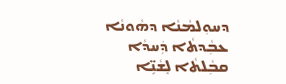ܕܚܘܼܠܡܵܢܵܐ ܕܗܵܘܢܵܐ
ܥܒܼܵܕܬܵܐ ܕܲܚܕܵܐ ܩܒܼܵܠܬܵܐ ܠܸܫܵܢܹ̈ܐ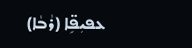ܥܦܝܼܦܹ̈ܐ (ܪܵܒܵܐ)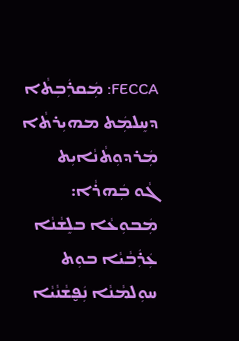FECCA: ܡܲܩܪܲܒܼܬܵܐ ܕܚܸܠܡܲܬ ܡܗܝܼܪܬܵܐ ܡܲܪܕܘܼܬܵܢܵܐܝܼܬ
ܓܵܘ ܒܲܗܪܵܐ: ܡܲܒܘܼܥܵܐ ܒܠܸܫܵܢܵܐ ܥܲܪܲܒܵܝܵܐ ܒܘܼܬ ܚܘܼܠܡܵܢܵܐ ܢܲܦ̮ܫܵܢܵܝܵܐ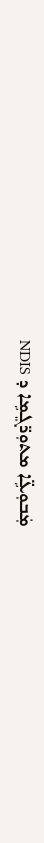ܡܲܒܘܼܥܹ̈ܐ ܡܬܘܼܖ̈ܓܸܡܹܐ ܕ NDIS